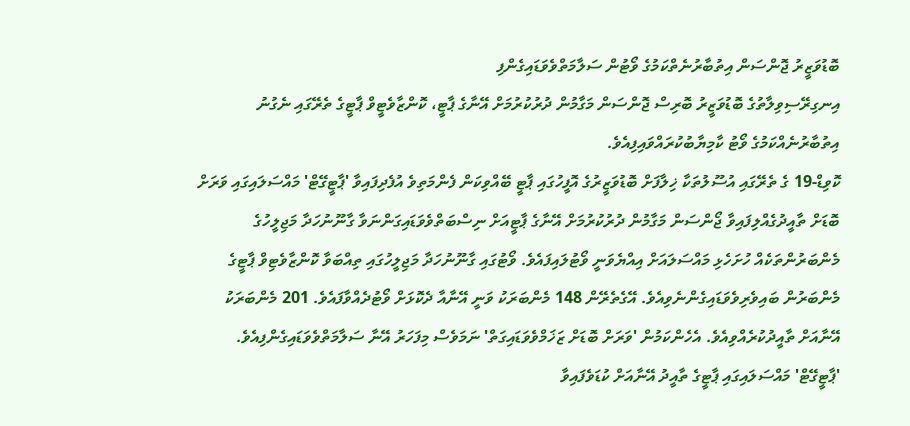ބޮޑުވަޒީރު ޖޮންސަން އިތުބާރުނެތްކަމުގެ ވޯޓުން ސަލާމަތްވެވަޑައިގެންފި
އިނގިރޭސިވިލާތުގެ ބޮޑުވަޒީރު ބޮރިސް ޖޮންސަން މަގާމުން ދުރުކުރުމަށް އޭނާގެ ޕާޓީ، ކޮންޒާވެޓީވް ޕާޓީގެ ތެރޭގައި ނެގުނު އިތުބާރުނެއްކަމުގެ ވޯޓު ކާމިޔާބުކުރައްވައިފިއެވެ.
ކޮވިޑް-19 ގެ ތެރޭގައި އުސޫލުތަކާ ޚިލާފަށް ބޮޑުވަޒީރުގެ އޮފީހުގައި ޕާޓީ ބޭއްވިކަން ފެންމަތިވެ އުފެދިފައިވާ 'ޕާޓީގޭޓް' މައްސަލައިގައި ވަރަށް ބޮޑަށް ތާއީދުގެއްލިފައިވާ ޖޯންސަން މަގާމުން ދުރުކުރުމަށް އޭނާގެ ޕާޓީއަށް ނިސްބަތްވެވަޑައިގަންނަވާ ގާނޫނުހަދާ މަޖިލީހުގެ މެންބަރުންތަކެއް ހުށަހެޅި މައްސަލައަށް އިއްޔެވަނީ ވޯޓުލައިފައެވެ. ވޯޓުގައި ގާނޫނުހަދާ މަޖިލީހުގައި ތިއްބަވާ ކޮންޒާވެޓިވް ޕާޓީގެ މެންބަރުން ބައިވެރިވެވަޑައިގެންނެވިއެވެ. އޭގެތެރޭން 148 މެންބަރަކު ވަނީ އޭނާއާ ދެކޮޅަށް ވޯޓުދެއްވާފައެވެ. 201 މެންބަރަކު އޭނާއަށް ތާއީދުކުރެއްވިއެވެ. އެހެންކަމުން 'ވަރަށް ބޮޑަށް ޒަޚަމްވެވަޑައިގަތް' ނަމަވެސް މިފަހަރު އޭނާ ސަލާމަތްވެވަޑައިގެންފިއެވެ.
'ޕާޓީގޭޓް' މައްސަލައިގައި ޕާޓީގެ ތާއީދު އޭނާއަށް ކުޑަވެފައިވާ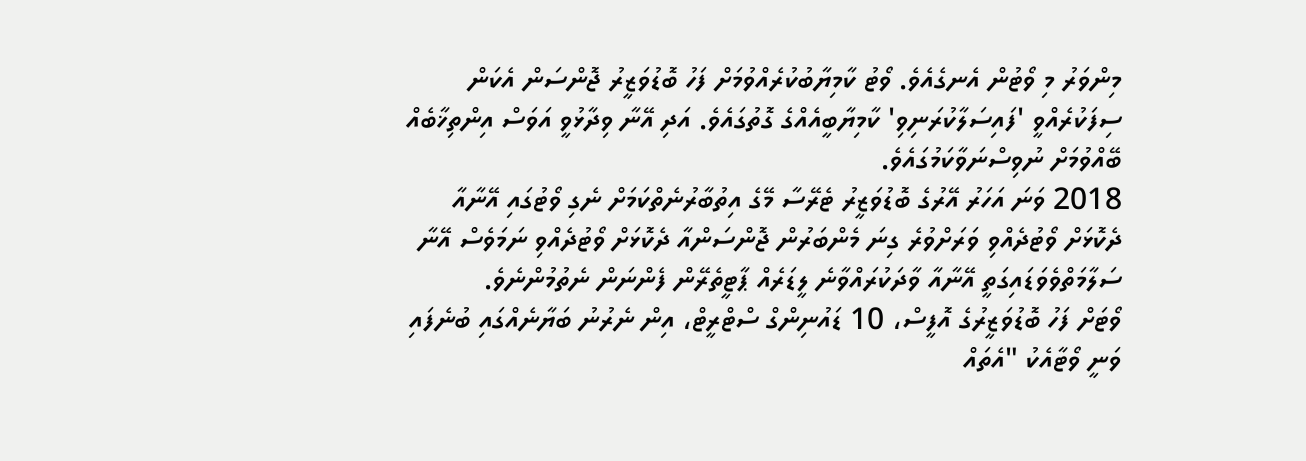މިންވަރު މި ވޯޓުން އެނގެއެވެ. ވޯޓު ކާމިޔާބުކުރެއްވުމަށް ފަހު ބޮޑުވަޒީރު ޖޮންސަން އެކަން ސިފަކުރެއްވީ 'ފައިސަލާކުރަނިވި' ކާމިޔާބީއެއްގެ ގޮތުގައެވެ. އަދި އޭނާ ވިދާޅުވީ އަވަސް އިންތިޚާބެއް ބޭއްވުމަށް ނުވިސްނަވާކަމުގައެވެ.
2018 ވަނަ އަހަރު އޭރުގެ ބޮޑުވަޒީރު ޓެރޭސާ މޭގެ އިތުބާރުނެތްކަމަށް ނެގި ވޯޓުގައި އޭނާއާ ދެކޮޅަށް ވޯޓުދެއްވި ވަރަށްވުރެ ގިނަ މެންބަރުން ޖޮންސަންއާ ދެކޮޅަށް ވޯޓުދެއްވި ނަމަވެސް އޭނާ ސަލާމަތްވެވަޑައިގަތީ އޭނާއާ ވާދަކުރައްވާނެ ލީޑަރެއް ޕާޓީތެރޭން ފެންނަން ނެތުމުންނެވެ.
ވޯޓަށް ފަހު ބޮޑުވަޒީރުގެ އޮފީސް، 10 ޑައުނިންގް ސްޓްރީޓް، އިން ނެރުނު ބަޔާނެއްގައި ބުނެފައި ވަނީ ވޯޓާއެކު "އެތައް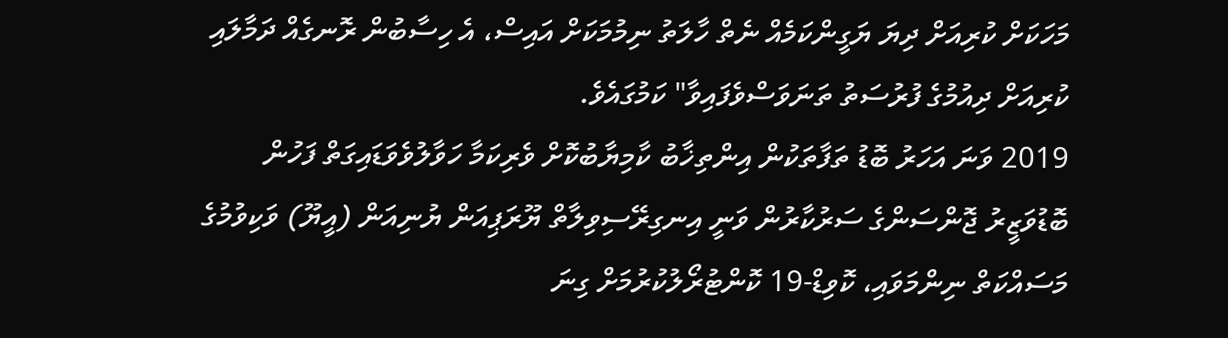މަހަކަށް ކުރިއަށް ދިޔަ ޔަގީންކަމެއް ނެތް ހާލަތު ނިމުމަކަށް އައިސް، އެ ހިސާބުން ރޮނގެއް ދަމާލައި ކުރިއަށް ދިއުމުގެ ފުރުސަތު ތަނަވަސްވެފައިވާ" ކަމުގައެވެ.
2019 ވަނަ އަހަރު ބޮޑު ތަފާތަކުން އިންތިޚާބު ކާމިޔާބުކޮށް ވެރިކަމާ ހަވާލުވެވަޑައިގަތް ފަހުން ބޮޑުވަޒީރު ޖޮންސަންގެ ސަރުކާރުން ވަނީ އިނގިރޭސިވިލާތް ޔޫރަޕިއަން ޔުނިއަން (އީޔޫ) ވަކިވުމުގެ މަސައްކަތް ނިންމަވައި، ކޮވިޑް-19 ކޮންޓުރޯލުކުރުމަށް ގިނަ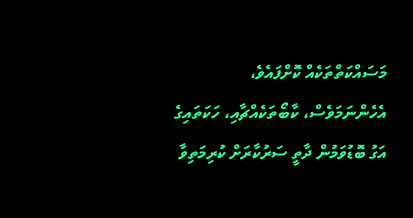މަސައްކަތްތަކެއް ކޮށްފައެވެ، އެހެންނަމަވެސް، ކާބޯތަކެއްޗާއި، ހަކަތައިގެ އަގު ބޮޑުވަމުން ދާތީ ސަރުކާރަށް ކުރިމަތިވާ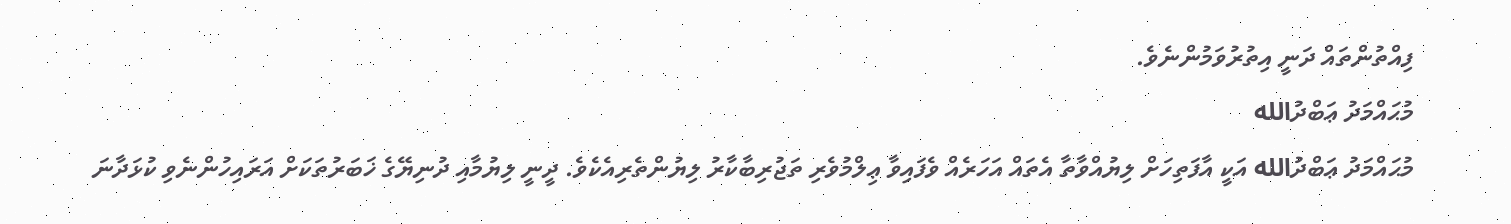ފިއްތުންތައް ދަނީ އިތުރުވަމުންނެވެ.
މުޙައްމަދު ޢަބްދުالله
މުޙައްމަދު ޢަބްދުالله އަކީ އާފަތިހަށް ލިޔުއްވާތާ އެތައް އަހަރެއް ވެފައިވާ ޢިލްމުވެރި ތަޖުރިބާކާރު ލިޔުންތެރިއެކެވެ. ދީނީ ލިޔުމާއި ދުނިޔޭގެ ޚަބަރުތަކަށް އަރައިހުންނެވި ކުޅަދާނަ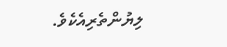ލިޔުންތެރިއެކެވެ.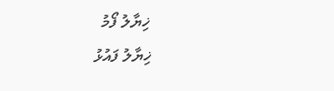ޚިޔާލު ފޯމު
ޚިޔާލު ފައުޅު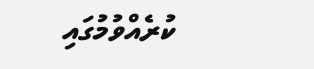ކުރެއްވުމުގައި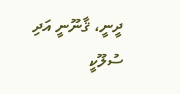ދީނީ، ޤާނޫނީ އަދި ސުލޫކީ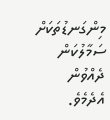މިންގަނޑުތަކަށް ސަމާލުކަން ދެއްވުން އެދެމެވެ.